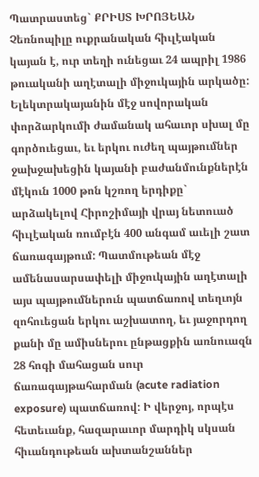Պատրաստեց` ՔՐԻՍՏ ԽՐՈՅԵԱՆ
Չեռնոպիլը ուքրանական հիւլէական կայան է, ուր տեղի ունեցաւ 24 ապրիլ 1986 թուականի աղէտալի միջուկային արկածը: Ելեկտրակայանին մէջ սովորական փորձարկումի ժամանակ ահաւոր սխալ մը գործուեցաւ, եւ երկու ուժեղ պայթումներ ջախջախեցին կայանի բաժանմունքներէն մէկուն 1000 թոն կշռող երդիքը` արձակելով Հիրոշիմայի վրայ նետուած հիւլէական ռումբէն 400 անգամ աւելի շատ ճառագայթում: Պատմութեան մէջ ամենասարսափելի միջուկային աղէտալի այս պայթումներուն պատճառով տեղւոյն զոհուեցան երկու աշխատող, եւ յաջորդող քանի մը ամիսներու ընթացքին առնուազն 28 հոգի մահացան սուր ճառագայթահարման (acute radiation exposure) պատճառով: Ի վերջոյ, որպէս հետեւանք, հազարաւոր մարդիկ սկսան հիւանդութեան ախտանշաններ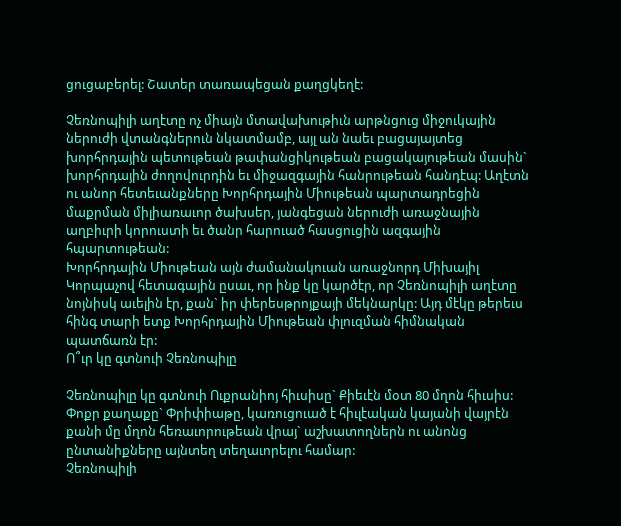ցուցաբերել: Շատեր տառապեցան քաղցկեղէ:

Չեռնոպիլի աղէտը ոչ միայն մտավախութիւն արթնցուց միջուկային ներուժի վտանգներուն նկատմամբ, այլ ան նաեւ բացայայտեց խորհրդային պետութեան թափանցիկութեան բացակայութեան մասին` խորհրդային ժողովուրդին եւ միջազգային հանրութեան հանդէպ: Աղէտն ու անոր հետեւանքները Խորհրդային Միութեան պարտադրեցին մաքրման միլիառաւոր ծախսեր, յանգեցան ներուժի առաջնային աղբիւրի կորուստի եւ ծանր հարուած հասցուցին ազգային հպարտութեան:
Խորհրդային Միութեան այն ժամանակուան առաջնորդ Միխայիլ Կորպաչով հետագային ըսաւ, որ ինք կը կարծէր, որ Չեռնոպիլի աղէտը նոյնիսկ աւելին էր, քան` իր փերեսթրոյքայի մեկնարկը: Այդ մէկը թերեւս հինգ տարի ետք Խորհրդային Միութեան փլուզման հիմնական պատճառն էր:
Ո՞ւր կը գտնուի Չեռնոպիլը

Չեռնոպիլը կը գտնուի Ուքրանիոյ հիւսիսը` Քիեւէն մօտ 80 մղոն հիւսիս: Փոքր քաղաքը` Փրիփիաթը, կառուցուած է հիւլէական կայանի վայրէն քանի մը մղոն հեռաւորութեան վրայ` աշխատողներն ու անոնց ընտանիքները այնտեղ տեղաւորելու համար:
Չեռնոպիլի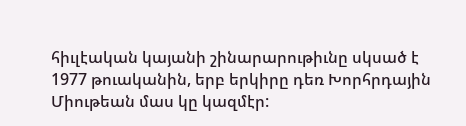հիւլէական կայանի շինարարութիւնը սկսած է 1977 թուականին, երբ երկիրը դեռ Խորհրդային Միութեան մաս կը կազմէր: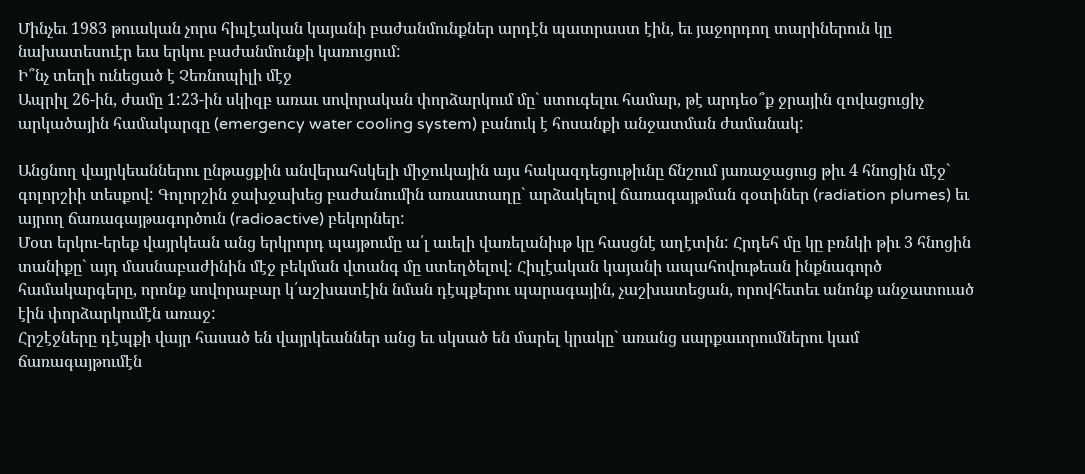Մինչեւ 1983 թուական չորս հիւլէական կայանի բաժանմունքներ արդէն պատրաստ էին, եւ յաջորդող տարիներուն կը նախատեսուէր եւս երկու բաժանմունքի կառուցում:
Ի՞նչ տեղի ունեցած է Չեռնոպիլի մէջ
Ապրիլ 26-ին, ժամը 1:23-ին սկիզբ առաւ սովորական փորձարկում մը` ստուգելու համար, թէ արդեօ՞ք ջրային զովացուցիչ արկածային համակարգը (emergency water cooling system) բանուկ է հոսանքի անջատման ժամանակ:

Անցնող վայրկեաններու ընթացքին անվերահսկելի միջուկային այս հակազդեցութիւնը ճնշում յառաջացուց թիւ 4 հնոցին մէջ` գոլորշիի տեսքով: Գոլորշին ջախջախեց բաժանումին առաստաղը` արձակելով ճառագայթման գօտիներ (radiation plumes) եւ այրող ճառագայթագործուն (radioactive) բեկորներ:
Մօտ երկու-երեք վայրկեան անց երկրորդ պայթումը ա՛լ աւելի վառելանիւթ կը հասցնէ աղէտին: Հրդեհ մը կը բռնկի թիւ 3 հնոցին տանիքը` այդ մասնաբաժինին մէջ բեկման վտանգ մը ստեղծելով: Հիւլէական կայանի ապահովութեան ինքնագործ համակարգերը, որոնք սովորաբար կ՛աշխատէին նման դէպքերու պարագային, չաշխատեցան, որովհետեւ անոնք անջատուած էին փորձարկումէն առաջ:
Հրշէջները դէպքի վայր հասած են վայրկեաններ անց եւ սկսած են մարել կրակը` առանց սարքաւորումներու կամ ճառագայթումէն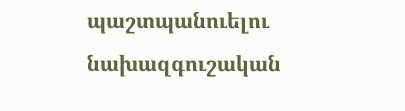պաշտպանուելու նախազգուշական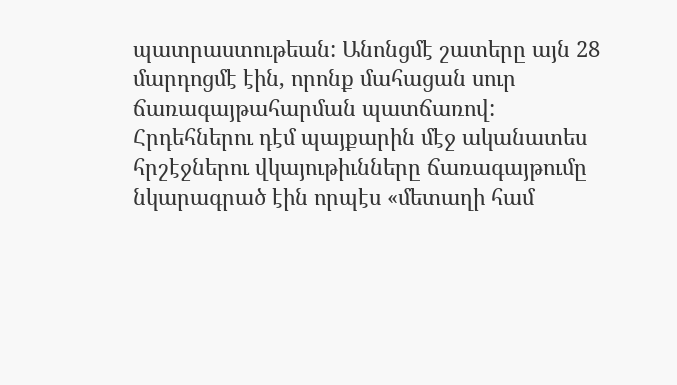պատրաստութեան: Անոնցմէ շատերը այն 28 մարդոցմէ էին, որոնք մահացան սուր ճառագայթահարման պատճառով:
Հրդեհներու դէմ պայքարին մէջ ականատես հրշէջներու վկայութիւնները ճառագայթումը նկարագրած էին որպէս «մետաղի համ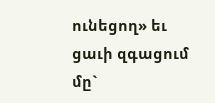ունեցող» եւ ցաւի զգացում մը`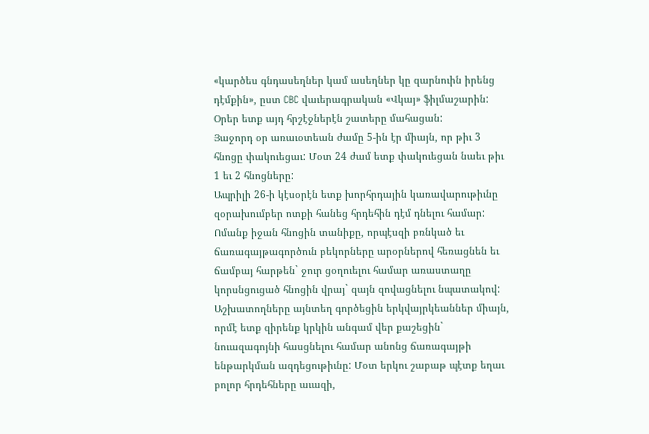«կարծես գնդասեղներ կամ ասեղներ կը զարնուին իրենց դէմքին», ըստ CBC վաւերագրական «Վկայ» ֆիլմաշարին: Օրեր ետք այդ հրշէջներէն շատերը մահացան:
Յաջորդ օր առաւօտեան ժամը 5-ին էր միայն, որ թիւ 3 հնոցը փակուեցաւ: Մօտ 24 ժամ ետք փակուեցան նաեւ թիւ 1 եւ 2 հնոցները:
Ապրիլի 26-ի կէսօրէն ետք խորհրդային կառավարութիւնը զօրախումբեր ոտքի հանեց հրդեհին դէմ դնելու համար: Ոմանք իջան հնոցին տանիքը, որպէսզի բռնկած եւ ճառագայթագործուն բեկորները արօրներով հեռացնեն եւ ճամբայ հարթեն` ջուր ցօղուելու համար առաստաղը կորսնցուցած հնոցին վրայ` զայն զովացնելու նպատակով:
Աշխատողները այնտեղ գործեցին երկվայրկեաններ միայն, որմէ ետք զիրենք կրկին անգամ վեր քաշեցին` նուազագոյնի հասցնելու համար անոնց ճառագայթի ենթարկման ազդեցութիւնը: Մօտ երկու շաբաթ պէտք եղաւ բոլոր հրդեհները աւազի,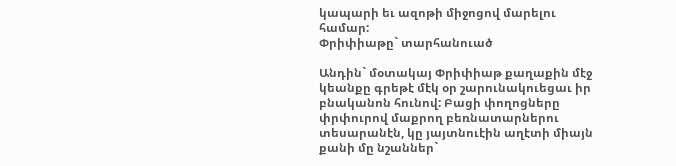կապարի եւ ազոթի միջոցով մարելու համար:
Փրիփիաթը` տարհանուած

Անդին` մօտակայ Փրիփիաթ քաղաքին մէջ կեանքը գրեթէ մէկ օր շարունակուեցաւ իր բնականոն հունով: Բացի փողոցները փրփուրով մաքրող բեռնատարներու տեսարանէն, կը յայտնուէին աղէտի միայն քանի մը նշաններ`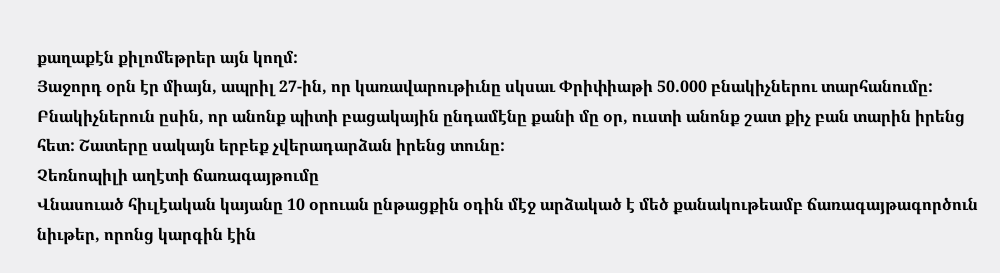քաղաքէն քիլոմեթրեր այն կողմ:
Յաջորդ օրն էր միայն, ապրիլ 27-ին, որ կառավարութիւնը սկսաւ Փրիփիաթի 50.000 բնակիչներու տարհանումը: Բնակիչներուն ըսին, որ անոնք պիտի բացակային ընդամէնը քանի մը օր, ուստի անոնք շատ քիչ բան տարին իրենց հետ: Շատերը սակայն երբեք չվերադարձան իրենց տունը:
Չեռնոպիլի աղէտի ճառագայթումը
Վնասուած հիւլէական կայանը 10 օրուան ընթացքին օդին մէջ արձակած է մեծ քանակութեամբ ճառագայթագործուն նիւթեր, որոնց կարգին էին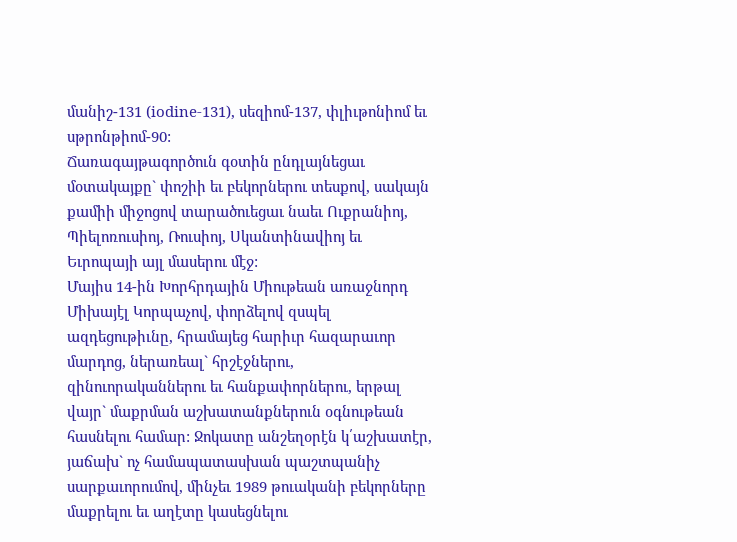մանիշ-131 (iodine-131), սեզիոմ-137, փլիւթոնիոմ եւ սթրոնթիոմ-90:
Ճառագայթագործուն գօտին ընդլայնեցաւ մօտակայքը` փոշիի եւ բեկորներու տեսքով, սակայն քամիի միջոցով տարածուեցաւ նաեւ Ուքրանիոյ, Պիելոռուսիոյ, Ռուսիոյ, Սկանտինավիոյ եւ Եւրոպայի այլ մասերու մէջ:
Մայիս 14-ին Խորհրդային Միութեան առաջնորդ Միխայէլ Կորպաչով, փորձելով զսպել ազդեցութիւնը, հրամայեց հարիւր հազարաւոր մարդոց, ներառեալ` հրշէջներու, զինուորականներու եւ հանքափորներու, երթալ վայր` մաքրման աշխատանքներուն օգնութեան հասնելու համար: Ջոկատը անշեղօրէն կ՛աշխատէր, յաճախ` ոչ համապատասխան պաշտպանիչ սարքաւորումով, մինչեւ 1989 թուականի բեկորները մաքրելու եւ աղէտը կասեցնելու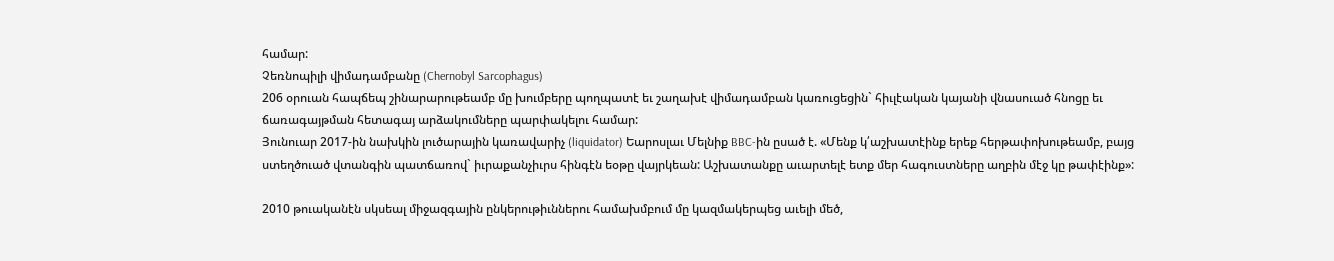համար:
Չեռնոպիլի վիմադամբանը (Chernobyl Sarcophagus)
206 օրուան հապճեպ շինարարութեամբ մը խումբերը պողպատէ եւ շաղախէ վիմադամբան կառուցեցին` հիւլէական կայանի վնասուած հնոցը եւ ճառագայթման հետագայ արձակումները պարփակելու համար:
Յունուար 2017-ին նախկին լուծարային կառավարիչ (liquidator) Եարոսլաւ Մելնիք BBC-ին ըսած է. «Մենք կ՛աշխատէինք երեք հերթափոխութեամբ, բայց ստեղծուած վտանգին պատճառով` իւրաքանչիւրս հինգէն եօթը վայրկեան: Աշխատանքը աւարտելէ ետք մեր հագուստները աղբին մէջ կը թափէինք»:

2010 թուականէն սկսեալ միջազգային ընկերութիւններու համախմբում մը կազմակերպեց աւելի մեծ,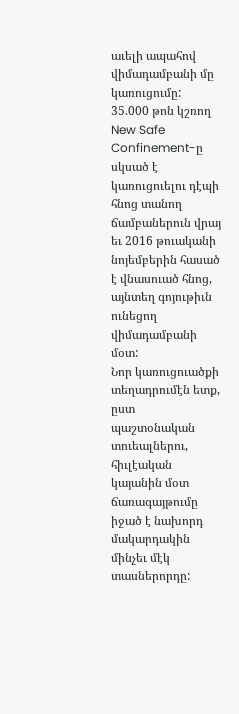աւելի ապահով վիմադամբանի մը կառուցումը: 35.000 թոն կշռող New Safe Confinement-ը սկսած է կառուցուելու դէպի հնոց տանող ճամբաներուն վրայ եւ 2016 թուականի նոյեմբերին հասած է վնասուած հնոց, այնտեղ գոյութիւն ունեցող վիմադամբանի մօտ:
Նոր կառուցուածքի տեղադրումէն ետք, ըստ պաշտօնական տուեալներու, հիւլէական կայանին մօտ ճառագայթումը իջած է նախորդ մակարդակին մինչեւ մէկ տասներորդը: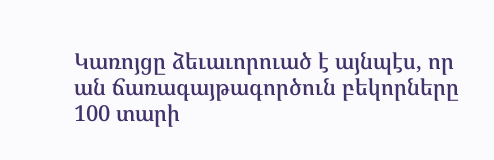Կառոյցը ձեւաւորուած է այնպէս, որ ան ճառագայթագործուն բեկորները 100 տարի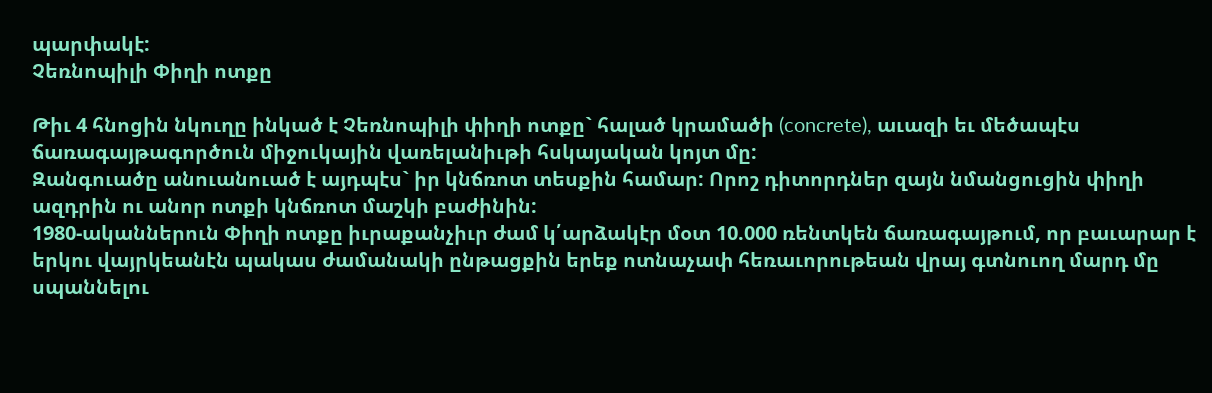պարփակէ:
Չեռնոպիլի Փիղի ոտքը

Թիւ 4 հնոցին նկուղը ինկած է Չեռնոպիլի փիղի ոտքը` հալած կրամածի (concrete), աւազի եւ մեծապէս ճառագայթագործուն միջուկային վառելանիւթի հսկայական կոյտ մը:
Զանգուածը անուանուած է այդպէս` իր կնճռոտ տեսքին համար: Որոշ դիտորդներ զայն նմանցուցին փիղի ազդրին ու անոր ոտքի կնճռոտ մաշկի բաժինին:
1980-ականներուն Փիղի ոտքը իւրաքանչիւր ժամ կ՛արձակէր մօտ 10.000 ռենտկեն ճառագայթում, որ բաւարար է երկու վայրկեանէն պակաս ժամանակի ընթացքին երեք ոտնաչափ հեռաւորութեան վրայ գտնուող մարդ մը սպաննելու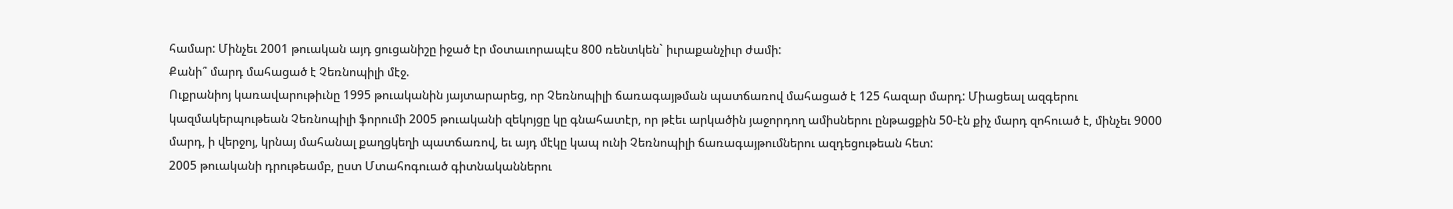համար: Մինչեւ 2001 թուական այդ ցուցանիշը իջած էր մօտաւորապէս 800 ռենտկեն` իւրաքանչիւր ժամի:
Քանի՞ մարդ մահացած է Չեռնոպիլի մէջ.
Ուքրանիոյ կառավարութիւնը 1995 թուականին յայտարարեց, որ Չեռնոպիլի ճառագայթման պատճառով մահացած է 125 հազար մարդ: Միացեալ ազգերու կազմակերպութեան Չեռնոպիլի ֆորումի 2005 թուականի զեկոյցը կը գնահատէր, որ թէեւ արկածին յաջորդող ամիսներու ընթացքին 50-էն քիչ մարդ զոհուած է, մինչեւ 9000 մարդ, ի վերջոյ, կրնայ մահանալ քաղցկեղի պատճառով, եւ այդ մէկը կապ ունի Չեռնոպիլի ճառագայթումներու ազդեցութեան հետ:
2005 թուականի դրութեամբ, ըստ Մտահոգուած գիտնականներու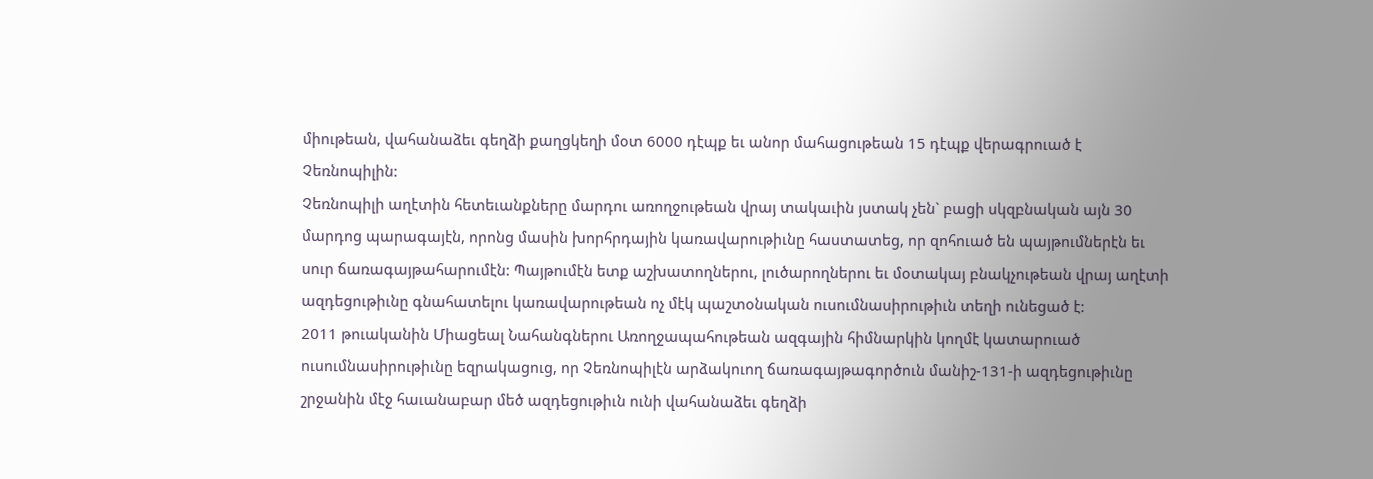միութեան, վահանաձեւ գեղձի քաղցկեղի մօտ 6000 դէպք եւ անոր մահացութեան 15 դէպք վերագրուած է Չեռնոպիլին:
Չեռնոպիլի աղէտին հետեւանքները մարդու առողջութեան վրայ տակաւին յստակ չեն` բացի սկզբնական այն 30 մարդոց պարագայէն, որոնց մասին խորհրդային կառավարութիւնը հաստատեց, որ զոհուած են պայթումներէն եւ սուր ճառագայթահարումէն: Պայթումէն ետք աշխատողներու, լուծարողներու եւ մօտակայ բնակչութեան վրայ աղէտի ազդեցութիւնը գնահատելու կառավարութեան ոչ մէկ պաշտօնական ուսումնասիրութիւն տեղի ունեցած է:
2011 թուականին Միացեալ Նահանգներու Առողջապահութեան ազգային հիմնարկին կողմէ կատարուած ուսումնասիրութիւնը եզրակացուց, որ Չեռնոպիլէն արձակուող ճառագայթագործուն մանիշ-131-ի ազդեցութիւնը շրջանին մէջ հաւանաբար մեծ ազդեցութիւն ունի վահանաձեւ գեղձի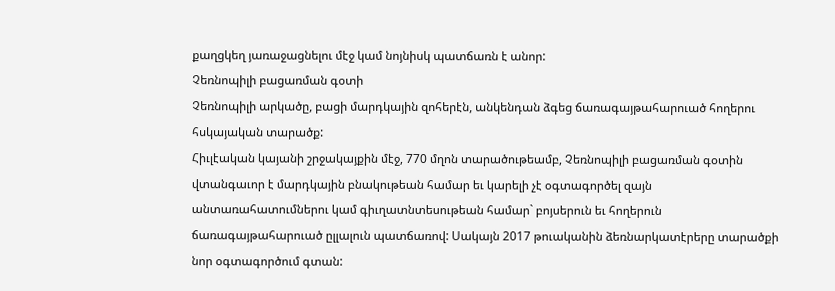քաղցկեղ յառաջացնելու մէջ կամ նոյնիսկ պատճառն է անոր:
Չեռնոպիլի բացառման գօտի
Չեռնոպիլի արկածը, բացի մարդկային զոհերէն, անկենդան ձգեց ճառագայթահարուած հողերու հսկայական տարածք:
Հիւլէական կայանի շրջակայքին մէջ, 770 մղոն տարածութեամբ, Չեռնոպիլի բացառման գօտին վտանգաւոր է մարդկային բնակութեան համար եւ կարելի չէ օգտագործել զայն անտառահատումներու կամ գիւղատնտեսութեան համար` բոյսերուն եւ հողերուն ճառագայթահարուած ըլլալուն պատճառով: Սակայն 2017 թուականին ձեռնարկատէրերը տարածքի նոր օգտագործում գտան: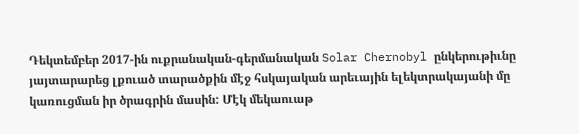Դեկտեմբեր 2017-ին ուքրանական-գերմանական Solar Chernobyl ընկերութիւնը յայտարարեց լքուած տարածքին մէջ հսկայական արեւային ելեկտրակայանի մը կառուցման իր ծրագրին մասին: Մէկ մեկաուաթ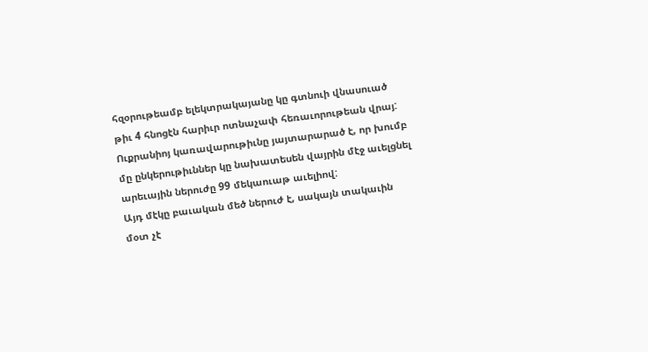հզօրութեամբ ելեկտրակայանը կը գտնուի վնասուած թիւ 4 հնոցէն հարիւր ոտնաչափ հեռաւորութեան վրայ: Ուքրանիոյ կառավարութիւնը յայտարարած է, որ խումբ մը ընկերութիւններ կը նախատեսեն վայրին մէջ աւելցնել արեւային ներուժը 99 մեկաուաթ աւելիով:
Այդ մէկը բաւական մեծ ներուժ է, սակայն տակաւին մօտ չէ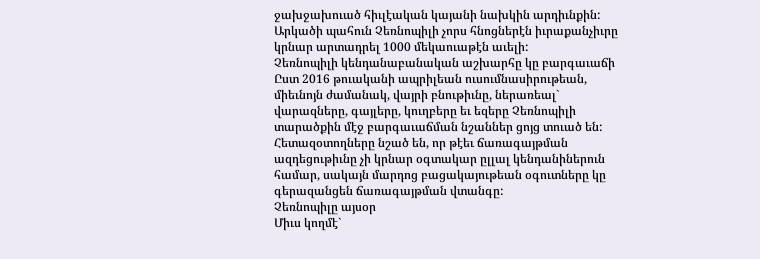ջախջախուած հիւլէական կայանի նախկին արդիւնքին: Արկածի պահուն Չեռնոպիլի չորս հնոցներէն իւրաքանչիւրը կրնար արտադրել 1000 մեկաուաթէն աւելի:
Չեռնոպիլի կենդանաբանական աշխարհը կը բարգաւաճի
Ըստ 2016 թուականի ապրիլեան ուսումնասիրութեան, միեւնոյն ժամանակ, վայրի բնութիւնը, ներառեալ` վարազները, գայլերը, կուղբերը եւ եզերը Չեռնոպիլի տարածքին մէջ բարգաւաճման նշաններ ցոյց տուած են:
Հետազօտողները նշած են, որ թէեւ ճառագայթման ազդեցութիւնը չի կրնար օգտակար ըլլալ կենդանիներուն համար, սակայն մարդոց բացակայութեան օգուտները կը գերազանցեն ճառագայթման վտանգը:
Չեռնոպիլը այսօր
Միւս կողմէ`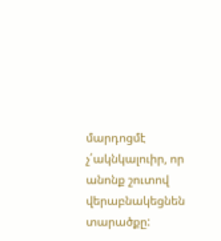մարդոցմէ չ՛ակնկալուիր, որ անոնք շուտով վերաբնակեցնեն տարածքը: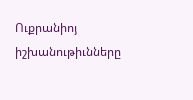Ուքրանիոյ իշխանութիւնները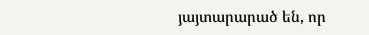յայտարարած են, որ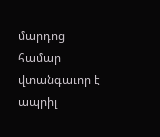մարդոց համար վտանգաւոր է ապրիլ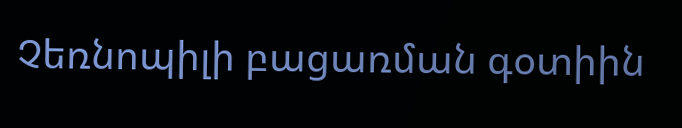Չեռնոպիլի բացառման գօտիին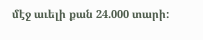մէջ աւելի քան 24.000 տարի: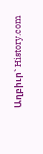Աղբիւր` History.com